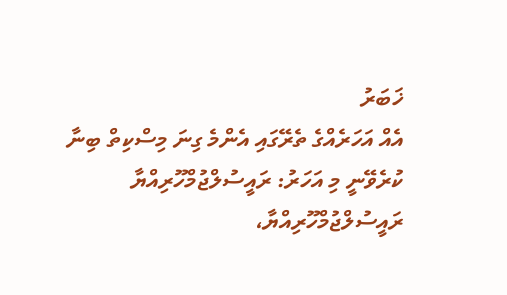ޚަބަރު
އެއް އަހަރެއްގެ ތެރޭގައި އެންމެ ގިނަ މިސްކިތް ބިނާ ކުރެވޭނީ މި އަހަރު: ރައީސުލްޖުމްހޫރިއްޔާ
ރައީސުލްޖުމްހޫރިއްޔާ،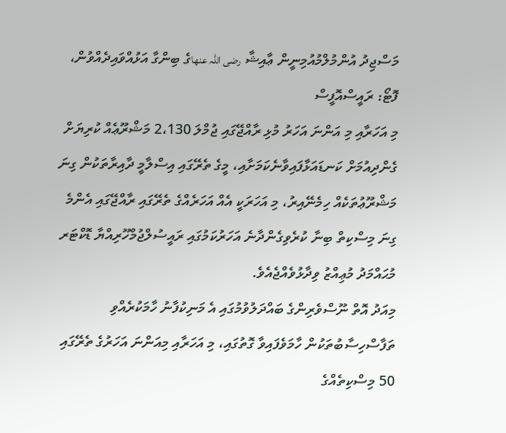މަސްޖިދު އުންމުލްމުއުމިނީން ޢާއިޝާ رضی اللہ عنھاގެ ބިންގާ އަޅުއްވައިދެއްވުން، ފޮޓޯ: ރައީސްއޮފީސް
މި އަހަރާއި މި އަންނަ އަހަރު މުޅި ރާއްޖޭގައި ޖުމްލަ 2،130 މަޝްރޫޢެއް ކުރިޔަށް ގެންދިއުމަށް ކަނޑައަޅާފައިވާނެކަމަށާއި، މީގެ ތެރޭގައި އިސްލާމީ ދާއިރާތަކުން ގިނަ މަޝްރޫޢުތަކެއް ހިމެނޭއިރު، މި އަހަރަކީ އެއް އަހަރެއްގެ ތެރޭގައި ރާއްޖޭގައި އެންމެ ގިނަ މިސްކިތް ބިނާ ކުރެވިގެންދާނެ އަހަރުކަމުގައި ރައީސުލްޖުމްހޫރިއްޔާ ޑޮކްޓަރ މުޙައްމަދު މުޢިއްޒު ވިދާޅުވެއްޖެއެވެ.
މިއަދު އޮތް ނޫސްވެރިންގެ ބައްދަލުވުމުގައި އެ މަނިކުފާނު ހާމަކުރެއްވި ތަފާސްހިސާބުތަކުން ހާމަވެފައިވާ ގޮތުގައި، މި އަހަރާއި މިއަންނަ އަހަރުގެ ތެރޭގައި 50 މިސްކިތެއްގެ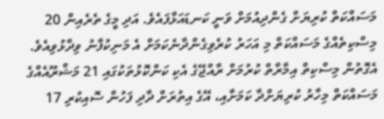މަސައްކަތް ކުރިޔަށް ގެންދިއުމަށް ވަނީ ކަނޑައަޅާފައެވެ. އަދި މީގެ ތެރެއިން 20 މިސްކިތެއްގެ މަސައްކަތް މި އަހަރު ކުރެވިގެންދާނެކަމަށް އެ މަނިކުފާނު ވިދާޅުވިއެވެ.
އެގޮތުން މިސްކިތް އިމާރާތް ކުރުމަށް ރާއްޖޭގެ އެކި ކަންކޮޅުތަކުގައި 21 މަޝްރޫއެއްގެ މަސައްކަތް މިހާރު ކުރިޔަށްދާ ކަމަށާއި، އޭގެ އިތުރަށް ދާދި ފަހުން ސޮއިކުރި 17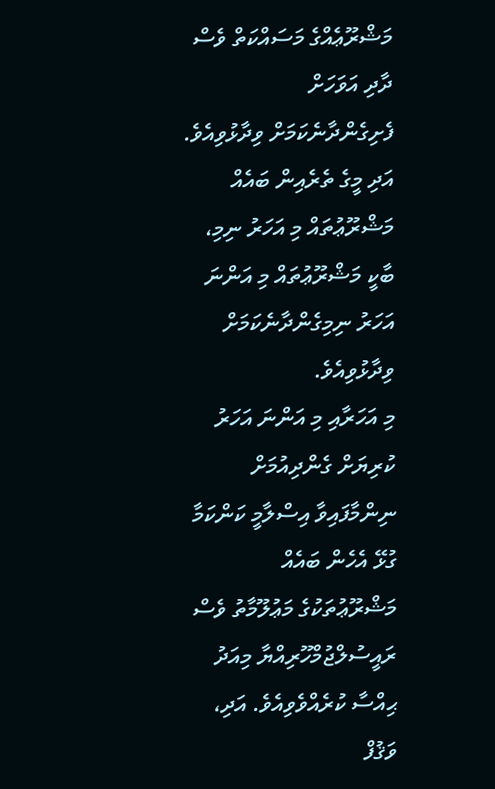މަޝްރޫޢެއްގެ މަސައްކަތް ވެސް ދާދި އަވަހަށް ފެށިގެންދާނެކަމަށް ވިދާޅުވިއެވެ. އަދި މީގެ ތެރެއިން ބައެއް މަޝްރޫޢުތައް މި އަހަރު ނިމި، ބާކީ މަޝްރޫޢުތައް މި އަންނަ އަހަރު ނިމިގެންދާނެކަމަށް ވިދާޅުވިއެވެ.
މި އަހަރާއި މި އަންނަ އަހަރު ކުރިޔަށް ގެންދިއުމަށް ނިންމާފައިވާ އިސްލާމީ ކަންކަމާ ގުޅޭ އެހެން ބައެއް މަޝްރޫޢުތަކުގެ މަޢުލޫމާތު ވެސް ރައީސުލްޖުމްހޫރިއްޔާ މިއަދު ޙިއްސާ ކުރެއްވެވިއެވެ. އަދި، ވަޤުފް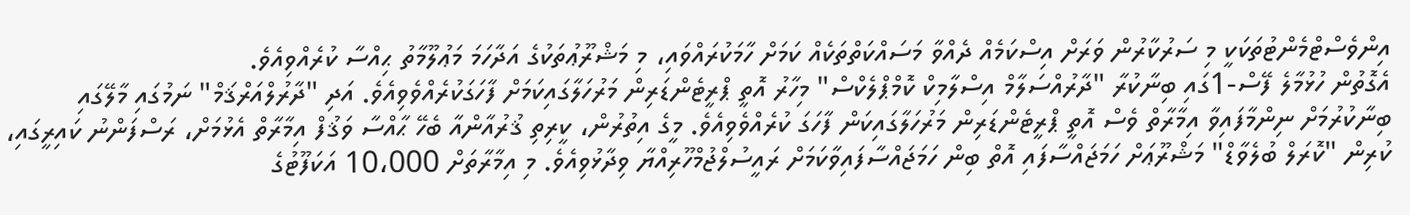އިންވެސްޓްމެންޓުތަކަކީ މި ސަރުކާރުން ވަރަށް އިސްކަމެއް ދެއްވާ މަސައްކަތްތަކެއް ކަމަށް ހާމަކުރައްވައި، މި މަޝްރޫޢުތަކުގެ އަދާހަމަ މަޢުލޫމާތު ޙިއްސާ ކުރެއްވިއެވެ.
އެގޮތުން ހުޅުމާލެ ފޭސް-1ގައި ބިނާކުރާ "ދާރުއްސަލާމް އިސްލާމިކް ކޮމްޕްލެކްސް" މިހާރު އޮތީ ޕްރީޓެންޑަރިން މަރުހަލާގައިކަމަށް ފާހަގަކުރެއްވެވިއެވެ. އަދި "ދާރުލްއަރްޤަމް" ނަމުގައި މާލޭގައި ބިނާކުރުމަށް ނިންމާފައިވާ އިމާރާތް ވެސް އޮތީ ޕްރީޓެންޑަރިން މަރުހަލާގައިކަން ފާހަގަ ކުރެއްވެވިއެވެ. މީގެ އިތުރުން، ކީރިތި ޤުރުއާންއާ ބެހޭ ޙާއްސާ ވަޤުފް އިމާރާތް އެޅުމަށް، ރަސްފަންނު ކައިރީގައި، ކުރިން "ކޮރަލް ބުލެވާޑް" މަޝްރޫޢަށް ހަމަޖައްސާފައި އޮތް ބިން ހަމަޖައްސާފައިވާކަމަށް ރައީސުލްޖުމްހޫރިއްޔާ ވިދާޅުވިއެވެ. މި އިމާރާތަށް 10،000 އަކަފޫޓުގެ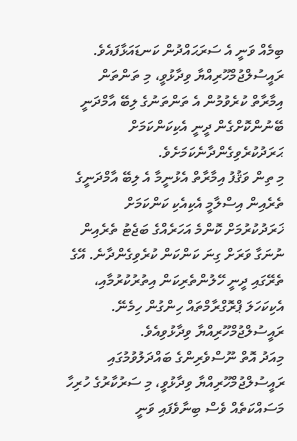ބިމެއް ވަނީ އެ ސަރަޙައްދުން ކަނޑައަޅާފައެވެ.
ރައީސުލްޖުމްހޫރިއްޔާ ވިދާޅުވީ، މި ތަންތަން އިމާރާތް ކުރެވުމުން އެ ތަންތަނުގެ ލިބޭ އާމްދަނީ ބޭނުންކޮށްގެން ދީނީ އެކިކަންކަމަށް ޙަރަދުކުރެވިގެންދާނެކަމަށެވެ.
މި ތިން ވަޤުފު އިމާރާތް އެޅުނީމާ އެ ލިބޭ އާމްދަނީގެ ތެރެއިން އިސްލާމީ އެކިއެކި ކަންކަމަށް ޚަރަދުކުރުމަށް ކޮންމެ އަހަރެއްގެ ބަޖެޓު ތެރެއިން ނުނަގާ ވަރަށް ގިނަ ކަންކަން ކުރެވިގެންދާނެ. އޭގެ ތެރޭގައި ދީނީ ހޭލުންތެރިކަން އިތުރުކުރުމާއި، އެކިކަހަލަ ޕްރޮގްރާމްތައް ހިންގުން ހިމެނޭ.
ރައީސުލްޖުމްހޫރިއްޔާ ވިދާޅުވިއެވެ.
މިއަދު އޮތް ނޫސްވެރިންގެ ބައްދަލުވުމުގައި ރައީސުލްޖުމްހޫރިއްޔާ ވިދާޅުވީ، މި ސަރުކާރުގެ ހުރިހާ މަސައްކަތެއް ވެސް ބިނާވެފައި ވަނީ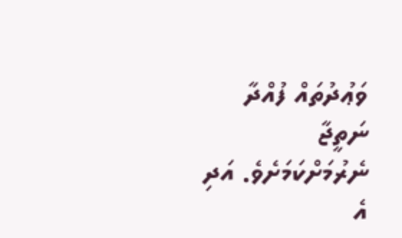ވަޢުދުތައް ފުއްދާ ނަތީޖާ ނެރުމަށްކަމަށެވެ. އަދި އެ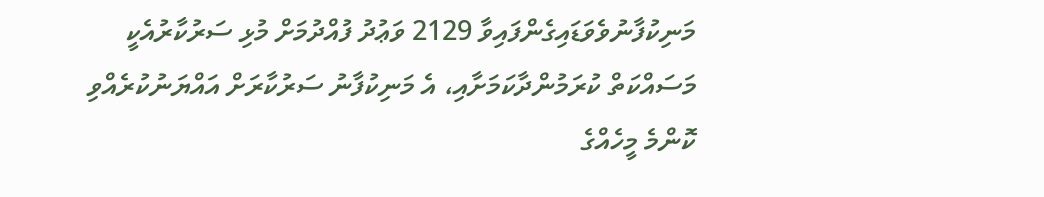މަނިކުފާނުވެވަޑައިގެންފައިވާ 2129 ވަޢުދު ފުއްދުމަށް މުޅި ސަރުކާރުއެކީ މަސައްކަތް ކުރަމުންދާކަމަށާއި، އެ މަނިކުފާނު ސަރުކާރަށް އައްޔަނުކުރެއްވި ކޮންމެ މީހެއްގެ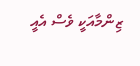ޒިންމާއަކީ ވެސް އެއީ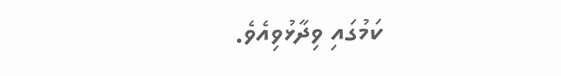ކަމުގައި ވިދާޅުވިއެވެ.